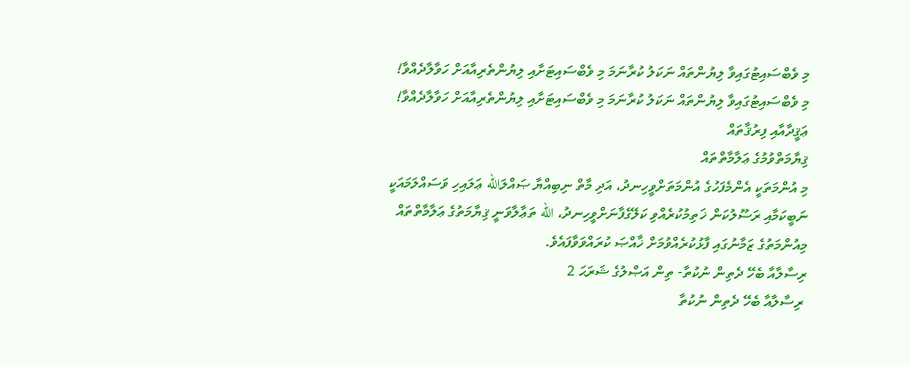މި ވެބްސައިޓުގައިވާ ލިޔުންތައް ނަކަލު ކުރާނަމަ މި ވެބްސައިޓަށާއި ލިޔުންތެރިއާއަށް ހަވާލާދެއްވާ!
މި ވެބްސައިޓުގައިވާ ލިޔުންތައް ނަކަލު ކުރާނަމަ މި ވެބްސައިޓަށާއި ލިޔުންތެރިއާއަށް ހަވާލާދެއްވާ!
ޢަޤީދާއާއި ފިރުޤާތައް
ޤިޔާމަތްވުމުގެ ޢަލާމާތްތައް
މި އުންމަތަކީ އެންމެފަހުގެ އުންމަތަށްވީހިނދު، އަދި މާތް ނިބިއްޔާ ޞައްލަالله ޢަލައިހި ވަސައްލަމައަކީ ނަބީކަމާއި ރަސޫލުކަން ޚަތިމުކުރެއްވި ކަލޭގެފާނަށްވީހިނދު، الله ތަޢާލާވަނީ ޤިޔާމަތުގެ ޢަލާމާތްތައް މިއުންމަތުގެ ޒަމާނުގައި ފާޅުކުރެއްވުމަށް ޚާއްޞަ ކުރައްވަވާފައެވެ.
ރިސާލާއާ ބެހޭ ދެތިން ނުކުތާ- ތިން އަޞްލުގެ ޝަރަޙަ 2
 ރިސާލާއާ ބެހޭ ދެތިން ނުކުތާ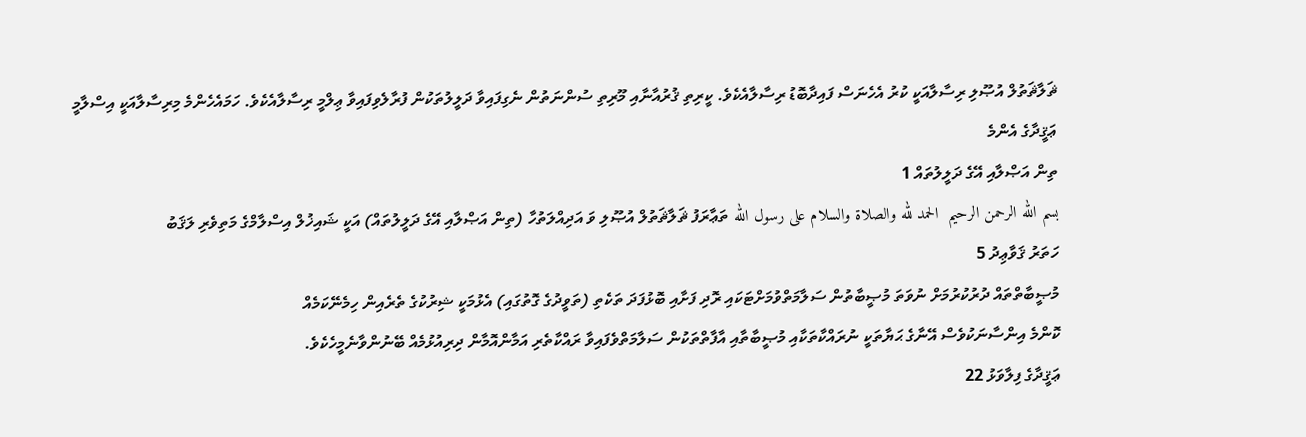ޘަލާޘަތުލް އުޞޫލި ރިސާލާއަކީ ކުރު އެހެނަސް ފައިދާބޮޑު ރިސާލާއެކެވެ. ކީރިތި ޤުރުއާނާއި މޫރިތި ސުންނަތުން ނެގިފައިވާ ދަލީލުތަކުން ފުރާލެވިފައިވާ ޢިލްމީ ރިސާލާއެކެވެ. ހަމައެހެންމެ މިރިސާލާއަކީ އިސްލާމީ ޢަޤީދާގެ އެންމެ
ތިން އަޞްލާއި އޭގެ ދަލީލުތައް 1
بسم الله الرحمن الرحيم  الحمد لله والصلاة والسلام على رسول الله ތަޢާރަފު ޘަލާޘަތުލް އުޞޫލި ވަ އަދިއްލަތުހާ (ތިން އަޞްލާއި އޭގެ ދަލީލުތައް) އަކީ ޝައިޚުލް އިސްލާމްގެ މަތިވެރި ލަޤަބު
ހަތަރު ޤަވާޢިދު 5
މުޞީބާތްތައް ދުރުކުރުމަށް ނުވަތަ މުޞީބާތުން ސަލާމަތްވުމަށްޓަކައި ރޮދި ފަށާއި ބޮޅުފަދަ ތަކެތި (ތަވީދުގެ ގޮތުގައި) އެޅުމަކީ ޝިރުކުގެ ތެރެއިން ހިމެނޭކަމެއް
ކޮންމެ އިންސާނަކުވެސް އޭނާގެ ޙަޔާތަކީ ނުރައްކާތަކާއި މުޞީބާތާއި އާފާތްތަކުން ސަލާމަތްވެފައިވާ ރައްކާތެރި އަމާންއޮމާން ދިރިއުޅުމެއް ބޭނުންވާނެމީހެކެވެ.
ޢަޤީދާގެ ފިލާވަޅު 22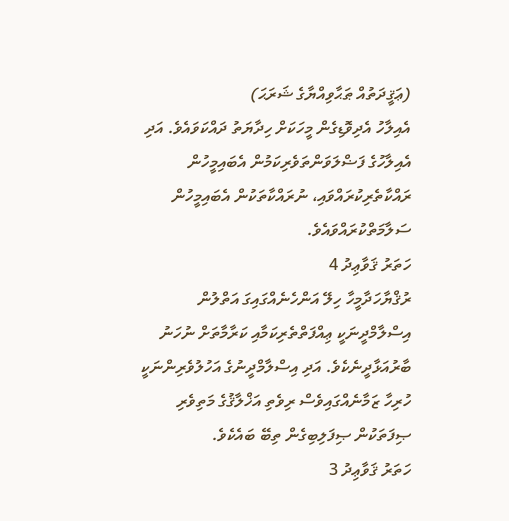(ޢަޤީދަތުއް ޠަޙާވިއްޔާގެ ޝަރަޙަ)
އެއިލާހު އެދިވޮޑިގެން މީހަކަށް ހިދާޔަތު ދައްކަވައެވެ. އަދި އެއިލާހުގެ ފަޟްލަވަންތަވެރިކަމުން އެބައިމީހުން ރައްކާތެރިކުރައްވައި، ނުރައްކާތަކުން އެބައިމީހުން ސަލާމަތްކުރައްވައެވެ.
ހަތަރު ޤަވާޢިދު 4
ރުޤްޔާހަދާމީހާ ހިލޭ އަންހެނެއްގައިގަ އަތްލުން
އިސްލާމްދީނަކީ ޢިއްފަތްތެރިކަމާއި ކަރާމާތަށް ނުހަނު ބާރުއަޅާދީނެކެވެ. އަދި އިސްލާމްދީނުގެ އަހުލުވެރިންނަކީ ހުރިހާ ޒަމާނެއްގައިވެސް ރިވެތި އަޚްލާޤުގެ މަތިވެރި ޞިފަތަކުން ޞިފަލިބިގެން ތިބޭ ބައެކެވެ.
ހަތަރު ޤަވާޢިދު 3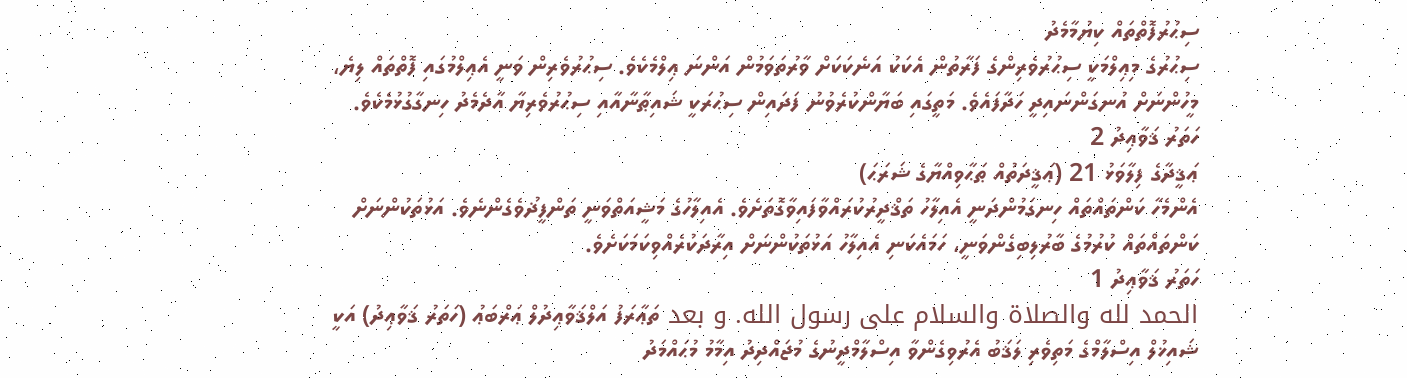ސިޙުރުފޮތްތައް ކިޔުމާމެދު
ސިޙުރުގެ މިޢިލްމަކީ ސިޙުރުވެރިންގެ ފަރާތުން އެކަކު އަނެކަކަށް ވާރުތަވަމުން އަންނަ ޢިލްމެކެވެ. ސިޙުރުވެރިން ވަނީ އެޢިލްމުގައި ފޮތްތައް ލިޔެ، މީހުންނަށް އުނގަންނައިދީ ހަދާފައެވެ. މަތީގައި ބަޔާންކުރެވުނު ފަދައިން ސިޙުރަކީ ޝައިޠާނާއާއި ސިޙުރުވެރިޔާ އާދެމެދު ހިނގާގުޅުމެކެވެ.
ހަތަރު ޤަވާޢިދު 2
ޢަޤީދާގެ ފިލާވަޅު 21 (ޢަޤީދަތުއް ޠަޙާވިއްޔާގެ ޝަރަޙަ)
އެންމެހާ ކަންތައްތައް ހިނގަމުންދަނީ އެއިލާހު ތަޤްދީރުކުރައްވާފައިވާގޮތަށެވެ. އެއިލާހުގެ މަޝީއަތްވަނީ ތަންފީޛުވެގެންނެވެ. އަޅުތަކުންނަށް ކަންތައްތައް ކުރުމުގެ ބާރުލިބިގެންވަނީ، ހަމައެކަނި އެއިލާހު އަޅުތަކުންނަށް އިރާދަކުރެއްވިކަމަކަށެވެ.
ހަތަރު ޤަވާޢިދު 1
الحمد لله والصلاة والسلام على رسول الله. و بعد ތަޢާރަފު އަލްޤަވާޢިދުލް ޢަރްބަޢު (ހަތަރު ޤަވާޢިދު) އަކީ ޝައިޚުލް އިސްލާމްގެ މަތިވެރި ލަޤަބު އެރުވިގެންވާ އިސްލާމްދީނުގެ މުޖައްދިދު އިމާމު މުޙައްމަދު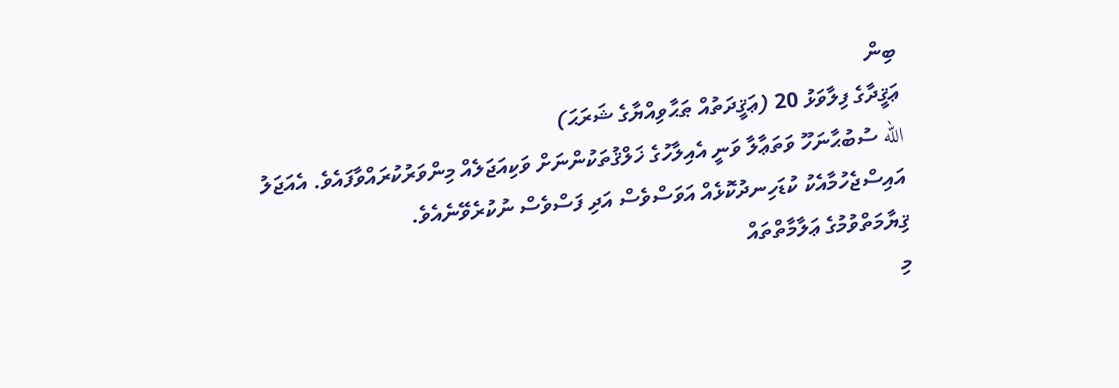ބިން
ޢަޤީދާގެ ފިލާވަޅު 20 (ޢަޤީދަތުއް ޠަޙާވިއްޔާގެ ޝަރަޙަ)
الله ސުބުޙާނަހޫ ވަތަޢާލާ ވަނީ އެއިލާހުގެ ޚަލްޤުތަކުންނަށް ވަކިއަޖަލެއް މިންވަރުކުރައްވާފައެވެ. އެއަޖަލު އައިސްޖެހުމާއެކު ކުޑަހިނދުކޮޅެއް އަވަސްވެސް އަދި ފަސްވެސް ނުކުރެވޭނެއެވެ.
ޤިޔާމަތްވުމުގެ ޢަލާމާތްތައް
މި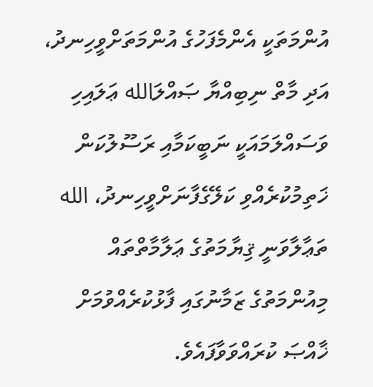އުންމަތަކީ އެންމެފަހުގެ އުންމަތަށްވީހިނދު، އަދި މާތް ނިބިއްޔާ ޞައްލަالله ޢަލައިހި ވަސައްލަމައަކީ ނަބީކަމާއި ރަސޫލުކަން ޚަތިމުކުރެއްވި ކަލޭގެފާނަށްވީހިނދު، الله ތަޢާލާވަނީ ޤިޔާމަތުގެ ޢަލާމާތްތައް މިއުންމަތުގެ ޒަމާނުގައި ފާޅުކުރެއްވުމަށް ޚާއްޞަ ކުރައްވަވާފައެވެ.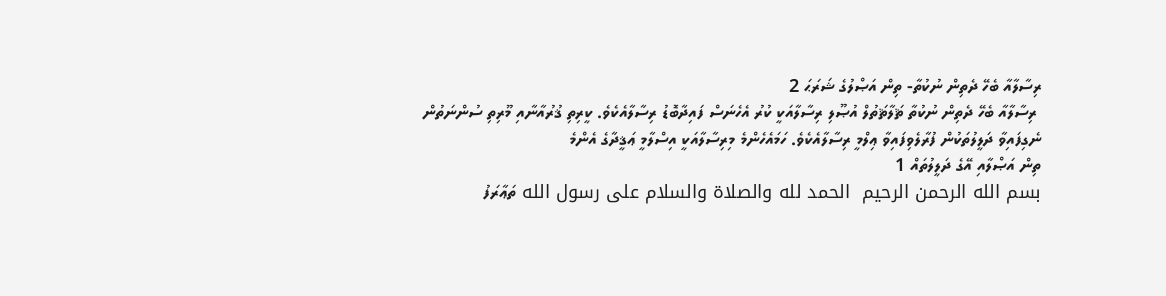ރިސާލާއާ ބެހޭ ދެތިން ނުކުތާ- ތިން އަޞްލުގެ ޝަރަޙަ 2
 ރިސާލާއާ ބެހޭ ދެތިން ނުކުތާ ޘަލާޘަތުލް އުޞޫލި ރިސާލާއަކީ ކުރު އެހެނަސް ފައިދާބޮޑު ރިސާލާއެކެވެ. ކީރިތި ޤުރުއާނާއި މޫރިތި ސުންނަތުން ނެގިފައިވާ ދަލީލުތަކުން ފުރާލެވިފައިވާ ޢިލްމީ ރިސާލާއެކެވެ. ހަމައެހެންމެ މިރިސާލާއަކީ އިސްލާމީ ޢަޤީދާގެ އެންމެ
ތިން އަޞްލާއި އޭގެ ދަލީލުތައް 1
بسم الله الرحمن الرحيم  الحمد لله والصلاة والسلام على رسول الله ތަޢާރަފު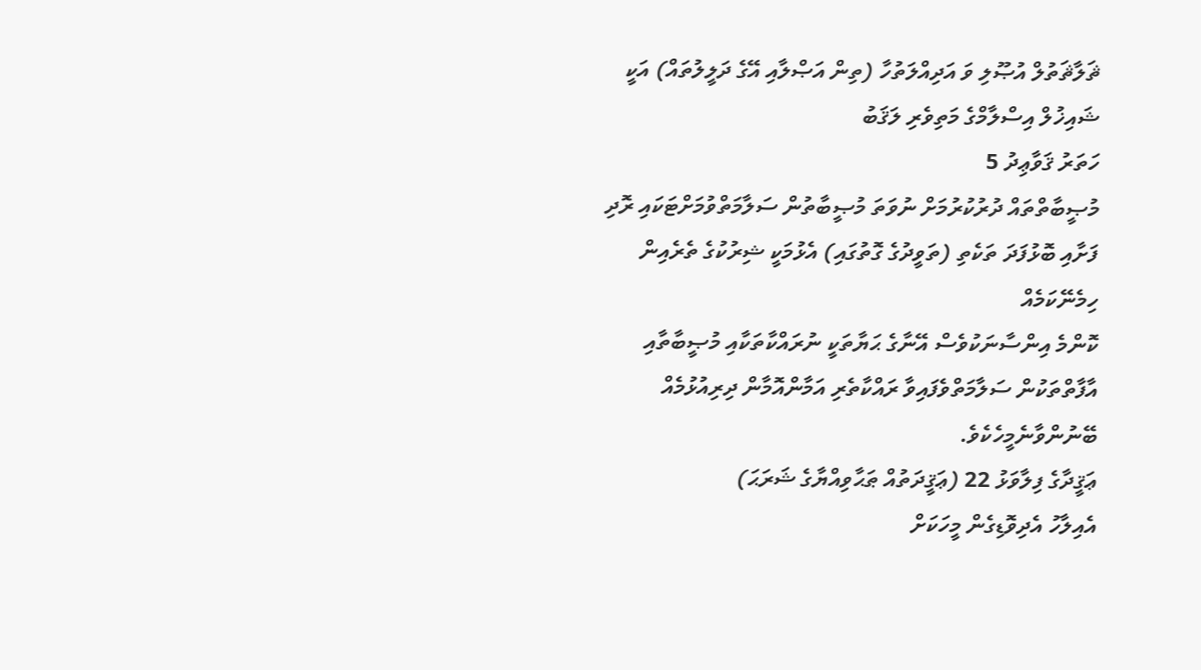ޘަލާޘަތުލް އުޞޫލި ވަ އަދިއްލަތުހާ (ތިން އަޞްލާއި އޭގެ ދަލީލުތައް) އަކީ ޝައިޚުލް އިސްލާމްގެ މަތިވެރި ލަޤަބު
ހަތަރު ޤަވާޢިދު 5
މުޞީބާތްތައް ދުރުކުރުމަށް ނުވަތަ މުޞީބާތުން ސަލާމަތްވުމަށްޓަކައި ރޮދި ފަށާއި ބޮޅުފަދަ ތަކެތި (ތަވީދުގެ ގޮތުގައި) އެޅުމަކީ ޝިރުކުގެ ތެރެއިން ހިމެނޭކަމެއް
ކޮންމެ އިންސާނަކުވެސް އޭނާގެ ޙަޔާތަކީ ނުރައްކާތަކާއި މުޞީބާތާއި އާފާތްތަކުން ސަލާމަތްވެފައިވާ ރައްކާތެރި އަމާންއޮމާން ދިރިއުޅުމެއް ބޭނުންވާނެމީހެކެވެ.
ޢަޤީދާގެ ފިލާވަޅު 22 (ޢަޤީދަތުއް ޠަޙާވިއްޔާގެ ޝަރަޙަ)
އެއިލާހު އެދިވޮޑިގެން މީހަކަށް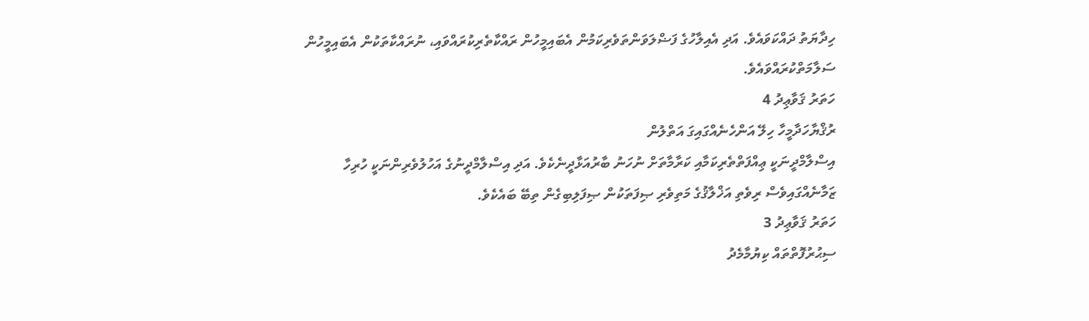ހިދާޔަތު ދައްކަވައެވެ. އަދި އެއިލާހުގެ ފަޟްލަވަންތަވެރިކަމުން އެބައިމީހުން ރައްކާތެރިކުރައްވައި، ނުރައްކާތަކުން އެބައިމީހުން ސަލާމަތްކުރައްވައެވެ.
ހަތަރު ޤަވާޢިދު 4
ރުޤްޔާހަދާމީހާ ހިލޭ އަންހެނެއްގައިގަ އަތްލުން
އިސްލާމްދީނަކީ ޢިއްފަތްތެރިކަމާއި ކަރާމާތަށް ނުހަނު ބާރުއަޅާދީނެކެވެ. އަދި އިސްލާމްދީނުގެ އަހުލުވެރިންނަކީ ހުރިހާ ޒަމާނެއްގައިވެސް ރިވެތި އަޚްލާޤުގެ މަތިވެރި ޞިފަތަކުން ޞިފަލިބިގެން ތިބޭ ބައެކެވެ.
ހަތަރު ޤަވާޢިދު 3
ސިޙުރުފޮތްތައް ކިޔުމާމެދު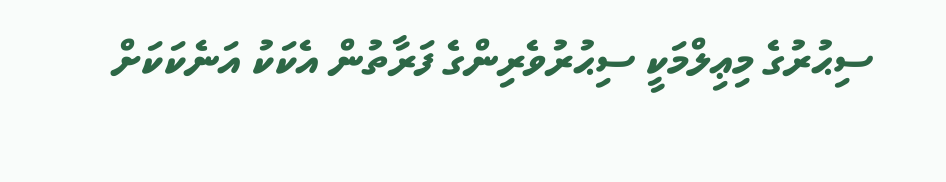ސިޙުރުގެ މިޢިލްމަކީ ސިޙުރުވެރިންގެ ފަރާތުން އެކަކު އަނެކަކަށް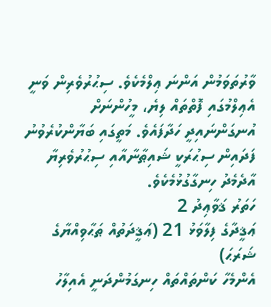ވާރުތަވަމުން އަންނަ ޢިލްމެކެވެ. ސިޙުރުވެރިން ވަނީ އެޢިލްމުގައި ފޮތްތައް ލިޔެ، މީހުންނަށް އުނގަންނައިދީ ހަދާފައެވެ. މަތީގައި ބަޔާންކުރެވުނު ފަދައިން ސިޙުރަކީ ޝައިޠާނާއާއި ސިޙުރުވެރިޔާ އާދެމެދު ހިނގާގުޅުމެކެވެ.
ހަތަރު ޤަވާޢިދު 2
ޢަޤީދާގެ ފިލާވަޅު 21 (ޢަޤީދަތުއް ޠަޙާވިއްޔާގެ ޝަރަޙަ)
އެންމެހާ ކަންތައްތައް ހިނގަމުންދަނީ އެއިލާހު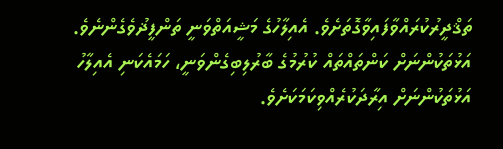ތަޤްދީރުކުރައްވާފައިވާގޮތަށެވެ. އެއިލާހުގެ މަޝީއަތްވަނީ ތަންފީޛުވެގެންނެވެ. އަޅުތަކުންނަށް ކަންތައްތައް ކުރުމުގެ ބާރުލިބިގެންވަނީ، ހަމައެކަނި އެއިލާހު އަޅުތަކުންނަށް އިރާދަކުރެއްވިކަމަކަށެވެ.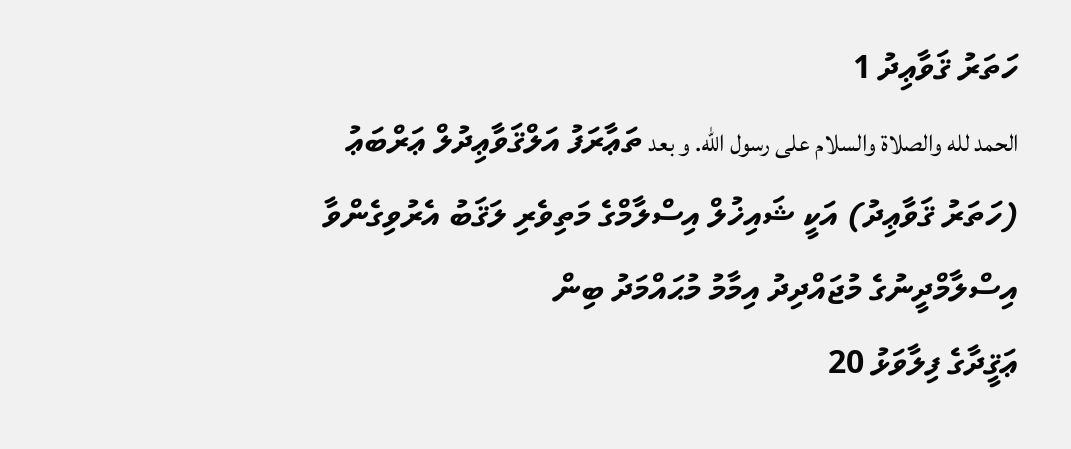ހަތަރު ޤަވާޢިދު 1
الحمد لله والصلاة والسلام على رسول الله. و بعد ތަޢާރަފު އަލްޤަވާޢިދުލް ޢަރްބަޢު (ހަތަރު ޤަވާޢިދު) އަކީ ޝައިޚުލް އިސްލާމްގެ މަތިވެރި ލަޤަބު އެރުވިގެންވާ އިސްލާމްދީނުގެ މުޖައްދިދު އިމާމު މުޙައްމަދު ބިން
ޢަޤީދާގެ ފިލާވަޅު 20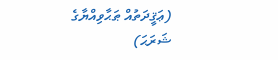(ޢަޤީދަތުއް ޠަޙާވިއްޔާގެ ޝަރަޙަ)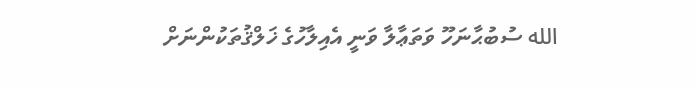الله ސުބުޙާނަހޫ ވަތަޢާލާ ވަނީ އެއިލާހުގެ ޚަލްޤުތަކުންނަށް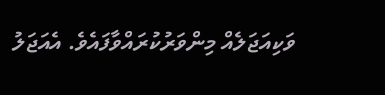ވަކިއަޖަލެއް މިންވަރުކުރައްވާފައެވެ. އެއަޖަލު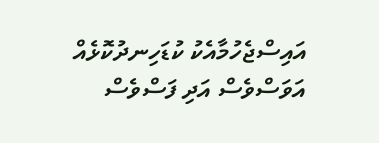އައިސްޖެހުމާއެކު ކުޑަހިނދުކޮޅެއް އަވަސްވެސް އަދި ފަސްވެސް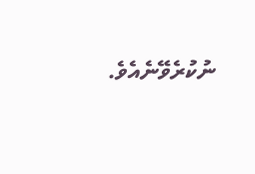ނުކުރެވޭނެއެވެ.